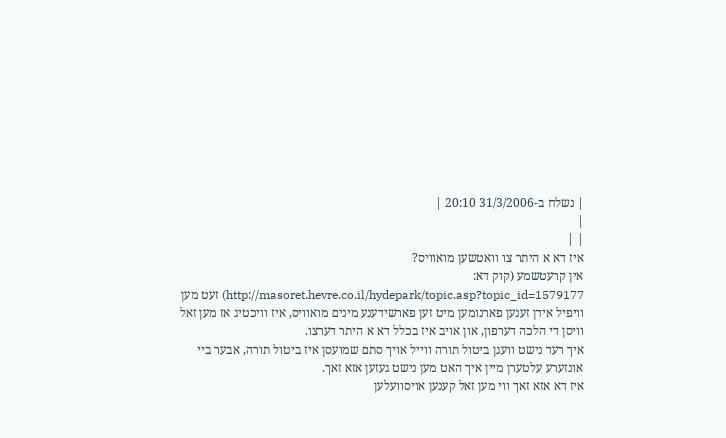| נשלח ב-31/3/2006 20:10 |
|
| |
איז דא א היתר צו וואטשען מואוויס?
אין קרעטשמע (קוק דא: http://masoret.hevre.co.il/hydepark/topic.asp?topic_id=1579177) זעט מען וויפיל אידן זענען פארנומען מיט זען פארשידענע מינים מואוויס, איז וויכטיג אז מען זאל וויסן די הלכה דערפון, און אויב איז בכלל דא א היתר דערצו.
איך רעד נישט וועגן ביטול תורה ווייל אויך סתם שמועסן איז ביטול תורה, אבער ביי אונזערע עלטערן מיין איך האט מען נישט געזען אזא זאך.
איז דא אזא זאך ווי מען זאל קענען אויסוועלען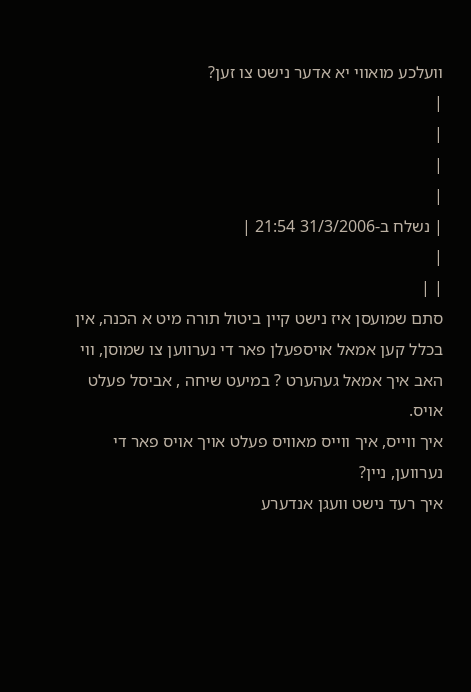וועלכע מואווי יא אדער נישט צו זען?
|
|
|
|
| נשלח ב-31/3/2006 21:54 |
|
| |
סתם שמועסן איז נישט קיין ביטול תורה מיט א הכנה, אין בכלל קען אמאל אויספעלן פאר די נערווען צו שמוסן, ווי האב איך אמאל געהערט ? במיעט שיחה , אביסל פעלט אויס.
איך ווייס, איך ווייס מאוויס פעלט אויך אויס פאר די נערווען, ניין?
איך רעד נישט וועגן אנדערע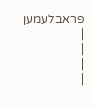פראבלעמען
|
|
|
|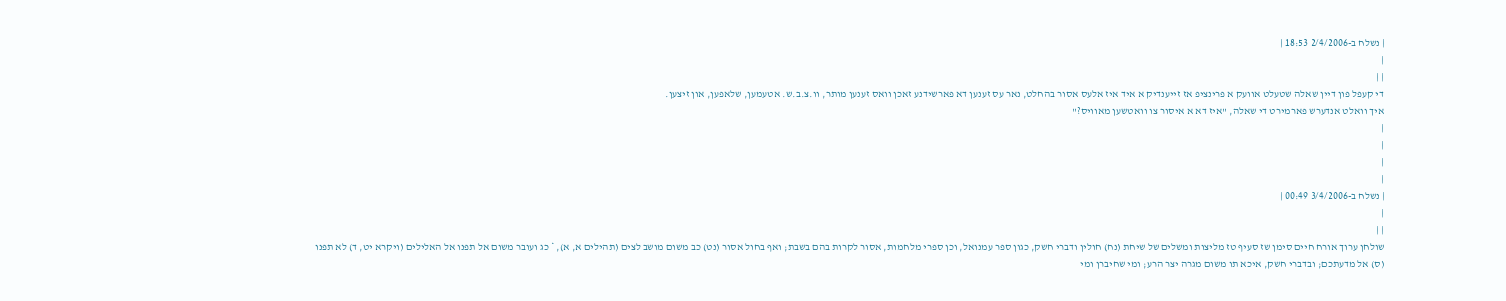| נשלח ב-2/4/2006 18:53 |
|
| |
די קעפל פון דיין שאלה שטעלט אוועק א פרינציפ אז זייענדיק א איד איז אלעס אסור בהחלט, נאר עס זענען דא פארשידנע זאכן וואס זענען מותר, וו.צ.ב.ש. אטעמען, שלאפען, און זיצען.
איך וואלט אנדערש פארמירט די שאלה, "איז דא א איסור צו וואטשען מאוויס?"
|
|
|
|
| נשלח ב-3/4/2006 00:49 |
|
| |
שולחן ערוך אורח חיים סימן שז סעיף טז מליצות ומשלים של שיחת (נח) חולין ודברי חשק, כגון ספר עמנואל, וכן ספרי מלחמות, אסור לקרות בהם בשבת; ואף בחול אסור (נט) כב משום מושב לצים (תהילים א, א), * כג ועובר משום אל תפנו אל האלילים (ויקרא יט, ד) לא תפנו (ס) אל מדעתכם; ובדברי חשק, איכא תו משום מגרה יצר הרע; ומי שחיברן ומי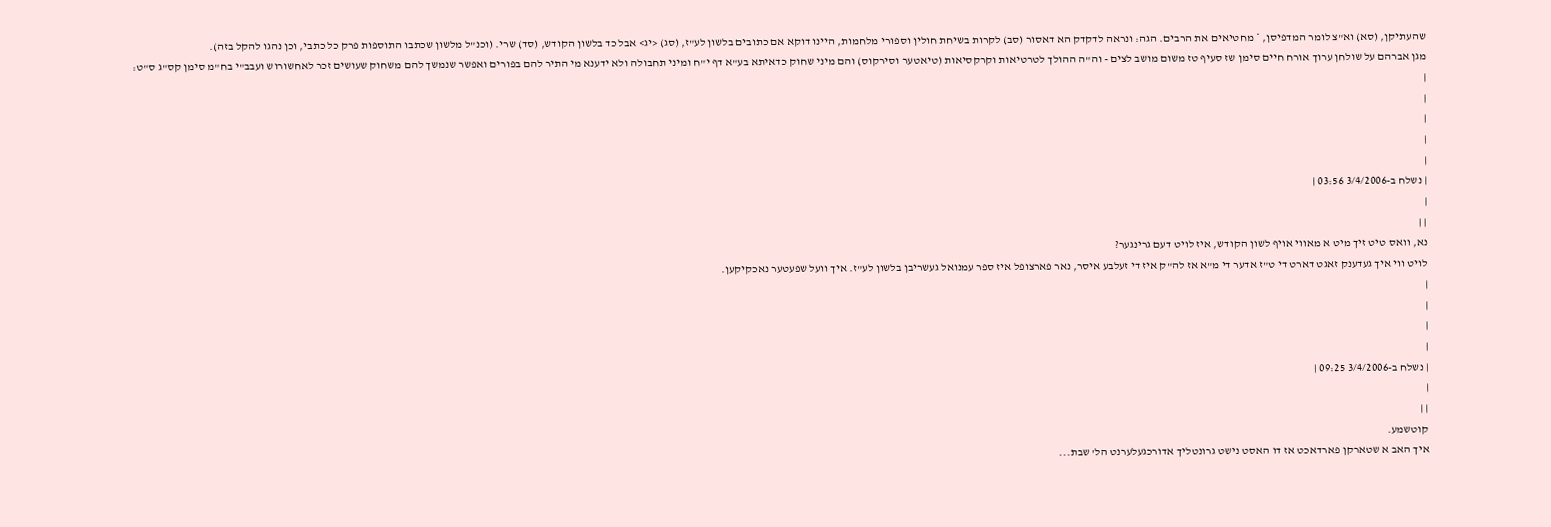שהעתיקן, (סא) וא"צ לומר המדפיסן, * מחטיאים את הרבים. הגה: ונראה לדקדק הא דאסור (סב) לקרות בשיחת חולין וספורי מלחמות, היינו דוקא אם כתובים בלשון לע"ז, (סג) <יג> אבל כד בלשון הקודש, (סד) שרי. (וכנ"ל מלשון שכתבו התוספות פרק כל כתבי, וכן נהגו להקל בזה).
מגן אברהם על שולחן ערוך אורח חיים סימן שז סעיף טז משום מושב לצים - וה"ה ההולך לטרטיאות וקרקסיאות (טיאטער וסירקוס) והם מיני שחוק כדאיתא בע"א דף י"ח ומיני תחבולה ולא ידענא מי התיר להם בפורים ואפשר שנמשך להם משחוק שעושים זכר לאחשורוש ועבב"י בח"מ סימן קס"ג ס"ט:
|
|
|
|
|
| נשלח ב-3/4/2006 03:56 |
|
| |
נא, וואס טיט זיך מיט א מאווי אויף לשון הקודש, איז לויט דעם גרינגער?
לויט ווי איך געדענק זאגט דארט די ט"ז אדער די מ"א אז לה"ק איז די זעלבע איסר, נאר פארצופל איז ספר עמנואל געשריבן בלשון לע"ז. איך וועל שפעטער נאכקיקען.
|
|
|
|
| נשלח ב-3/4/2006 09:25 |
|
| |
קוטשמע.
איך האב א שטארקן פארדאכט אז דו האסט נישט גרונטליך אדורכגעלערנט הל' שבת...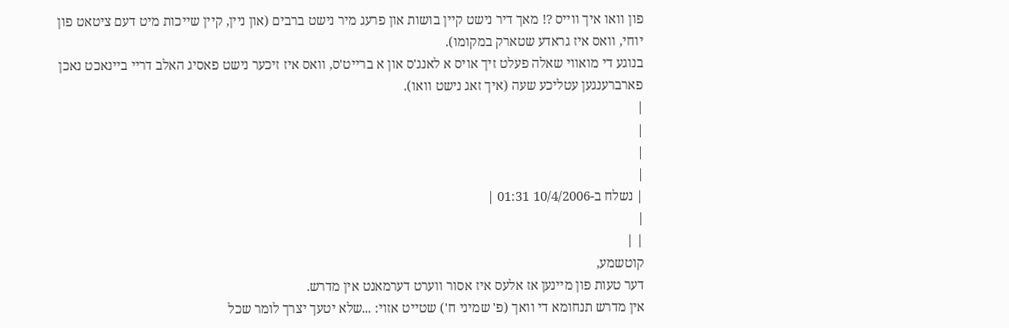פון וואו איך ווייס ?! מאך דיר נישט קיין בושות און פרעג מיר נישט ברבים (און ניין, קיין שייכות מיט דעם ציטאט פון יוחי, וואס איז גראדע שטארק במקומו).
בנוגע די מואווי שאלה פעלט זיך אויס א לאנג'ס און א ברייט'ס, וואס איז זיכער נישט פאסיג האלב דריי ביינאכט נאכן פארברענגען עטליכע שעה (איך זאג נישט וואו).
|
|
|
|
| נשלח ב-10/4/2006 01:31 |
|
| |
קוטשמע,
דער טעות פון מיינען אז אלעס איז אסור ווערט דערמאנט אין מדרש.
אין מדרש תנחומא די וואך (פ' שמיני ח') שטייט אזוי: ...שלא יטעך יצרך לומר שכל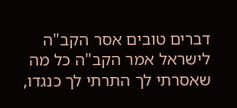דברים טובים אסר הקב"ה לישראל אמר הקב"ה כל מה שאסרתי לך התרתי לך כנגדו,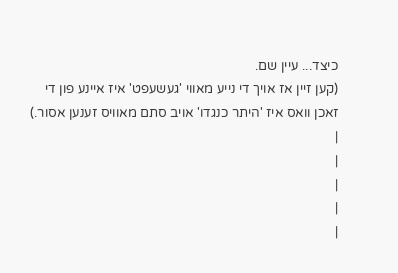כיצד... עיין שם.
(קען זיין אז אויך די נייע מאווי 'געשעפט' איז איינע פון די זאכן וואס איז 'היתר כנגדו' אויב סתם מאוויס זענען אסור.)
|
|
|
|
|